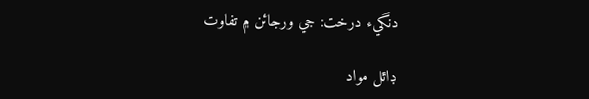دنگيء درخت: جي ورجائن ۾ تفاوت

ڊاٿل مواد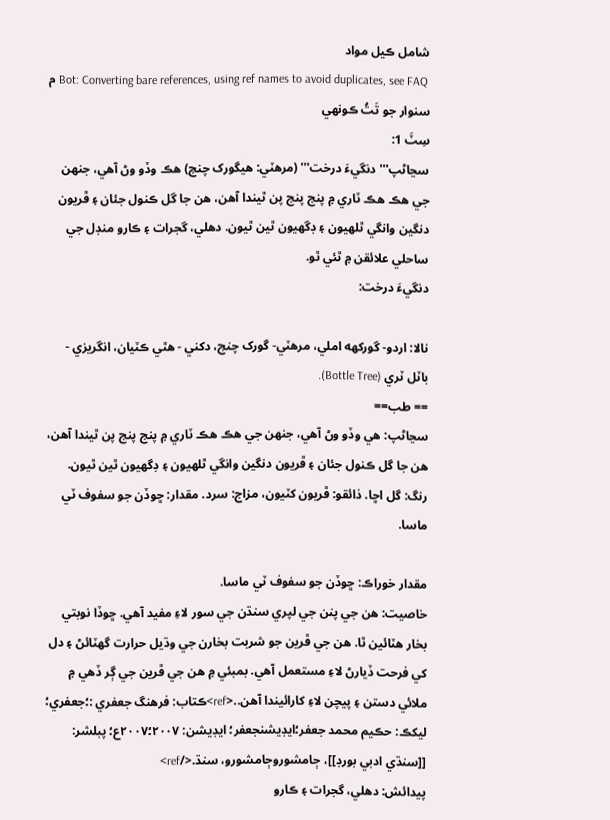شامل ڪيل مواد
م Bot: Converting bare references, using ref names to avoid duplicates, see FAQ
سنوار جو تَتُ ڪونهي
سِٽَ 1:
سڃاڻپ'''دنگيءَ درخت''' (مرهٽي: هيگورک چنچ) ھڪ وڏو وڻ آهي، جنهن جي هڪ هڪ ٽاري ۾ پنج پنج پن ٿيندا آهن، هن جا گل ڪنول جئان ۽ ڦريون دنگين وانگي ٿلهيون ۽ ڊگهيون ٿين ٿيون. دهلي، گجرات ۽ ڪارو منڊل جي ساحلي علائقن ۾ ٿئي ٿو.
دنگيءَ درخت:

نالا: اردو- گورکهه املي، مرهٽي- گورک چنچ، دکني - هٿي ڪٽيان، انگريزي - باٽل ٽري (Bottle Tree).
== طب==
سڃاڻپ: هي وڏو وڻ آهي، جنهن جي هڪ هڪ ٽاري ۾ پنج پنج پن ٿيندا آهن، هن جا گل ڪنول جئان ۽ ڦريون دنگين وانگي ٿلهيون ۽ ڊگهيون ٿين ٿيون.
رنگ: گل اڇا. ذائقو: ڦريون کٽيون، مزاج: سرد. مقدار: ڇوڏن جو سفوف ٽي ماسا.

مقدار خوراڪ: ڇوڏن جو سفوف ٽي ماسا.
خاصيت: هن جي پنن جي لپري سنڌن جي سور لاءِ مفيد آهي. ڇوڏا نوبتي بخار هٽائين ٿا. هن جي ڦرين جو شربت بخارن جي وڌيل حرارت گهٽائڻ ۽ دل کي فرحت ڏيارڻ لاءِ مستعمل آهي. بمبئي ۾ هن جي ڦرين جي ڳر ڏهي ۾ ملائي دستن ۽ پيچن لاءِ کارائيندا آهن..<ref>ڪتاب: فرھنگ جعفري :؛جعفري؛ ليکڪ: حڪيم محمد جعفر؛ايڊيشنجعفر؛ ايڊيشن: ۲۰۰۷؛۲۰۰۷ع؛ پبلشر: [[سنڌي ادبي بورڊ]]، ڄامشوروڄامشورو، سنڌ.</ref>
پيدائش: دهلي، گجرات ۽ ڪارو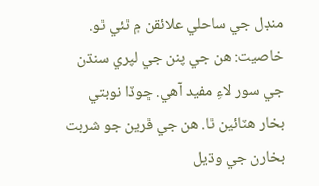منڊل جي ساحلي علائقن ۾ ٿئي ٿو.
خاصيت: هن جي پنن جي لپري سنڌن جي سور لاءِ مفيد آهي. ڇوڏا نوبتي بخار هٽائين ٿا. هن جي ڦرين جو شربت بخارن جي وڌيل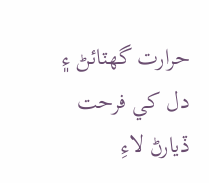حرارت گهٽائڻ ۽ دل کي فرحت ڏيارڻ لاءِ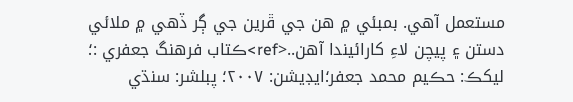مستعمل آهي. بمبئي ۾ هن جي ڦرين جي ڳر ڏهي ۾ ملائي دستن ۽ پيچن لاءِ کارائيندا آهن..<ref>ڪتاب فرھنگ جعفري :؛ ليکڪ: حڪيم محمد جعفر؛ايڊيشن: ۲۰۰۷؛ پبلشر: سنڌي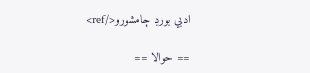ادبي بورڊ ڄامشورو</ref>

== حوالا ==